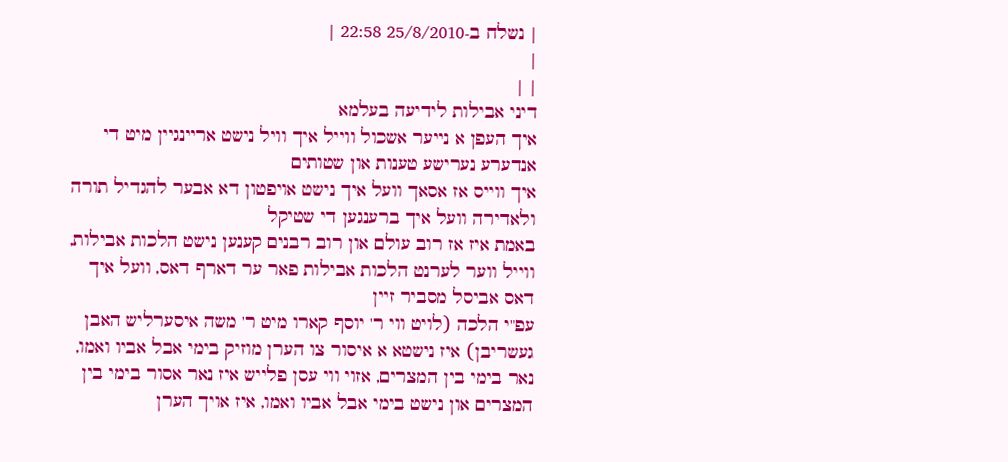| נשלח ב-25/8/2010 22:58 |
|
| |
דיני אבילות לידיעה בעלמא
איך העפן א נייער אשכול ווייל איך וויל נישט אריינגיין מיט די אנדערע נערישע טענות און שטותים
איך ווייס אז אסאך וועל איך נישט אויפטון דא אבער להגדיל תורה ולאדירה וועל איך ברענגען די שטיקל
באמת איז אז רוב עולם און רוב רבנים קענען נישט הלכות אבילות, ווייל ווער לערנט הלכות אבילות פאר ער דארף דאס, וועל איך דאס אביסל מסביר זיין
עפ"י הלכה (לויט ווי ר' יוסף קארו מיט ר' משה איסערליש האבן געשריבן) איז נישטא א איסור צו הערן מוזיק בימי אבל אביו ואמו, נאר בימי בין המצרים, אזוי ווי עסן פלייש איז נאר אסור בימי בין המצרים און נישט בימי אבל אביו ואמו, איז אויך הערן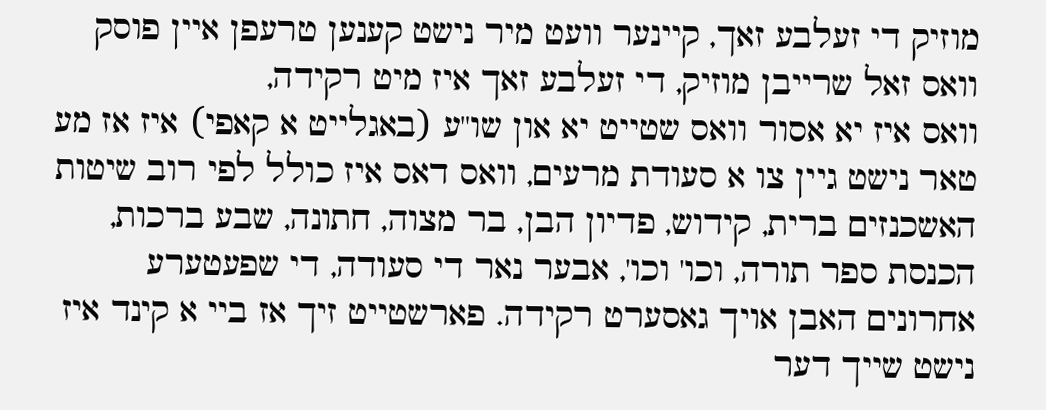מוזיק די זעלבע זאך, קיינער וועט מיר נישט קענען טרעפן איין פוסק וואס זאל שרייבן מוזיק, די זעלבע זאך איז מיט רקידה,
וואס איז יא אסור וואס שטייט יא און שו"ע (באגלייט א קאפי) איז אז מע טאר נישט גיין צו א סעודת מרעים, וואס דאס איז כולל לפי רוב שיטות האשכנזים ברית, קידוש, פדיון הבן, בר מצוה, חתונה, שבע ברכות, הכנסת ספר תורה, וכו' וכו', אבער נאר די סעודה, די שפעטערע אחרונים האבן אויך גאסערט רקידה. פארשטייט זיך אז ביי א קינד איז נישט שייך דער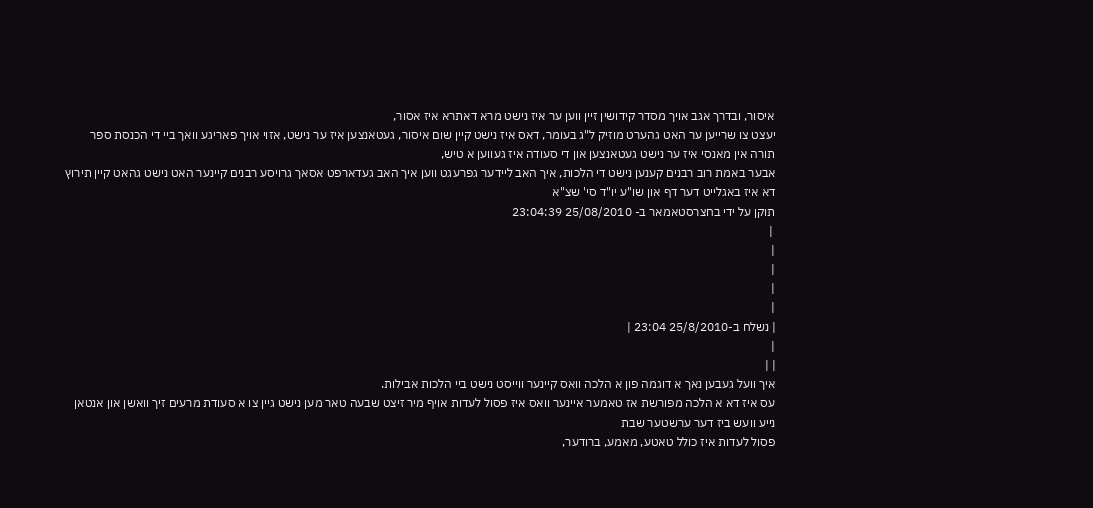איסור, ובדרך אגב אויך מסדר קידושין זיין ווען ער איז נישט מרא דאתרא איז אסור,
יעצט צו שרייען ער האט גהערט מוזיק ל"ג בעומר, דאס איז נישט קיין שום איסור, געטאנצען איז ער נישט, אזוי אויך פאריגע וואך ביי די הכנסת ספר תורה אין מאנסי איז ער נישט געטאנצען און די סעודה איז געווען א טיש,
אבער באמת רוב רבנים קענען נישט די הלכות, איך האב ליידער גפרעגט ווען איך האב געדארפט אסאך גרויסע רבנים קיינער האט נישט גהאט קיין תירוץ
דא איז באגלייט דער דף און שו"ע יו"ד סי' שצ"א
תוקן על ידי בחצרסטאמאר ב- 25/08/2010 23:04:39
 |
|
|
|
|
| נשלח ב-25/8/2010 23:04 |
|
| |
איך וועל געבען נאך א דוגמה פון א הלכה וואס קיינער ווייסט נישט ביי הלכות אבילות.
עס איז דא א הלכה מפורשת אז טאמער איינער וואס איז פסול לעדות אויף מיר זיצט שבעה טאר מען נישט גיין צו א סעודת מרעים זיך וואשן און אנטאן נייע וועש ביז דער ערשטער שבת
פסול לעדות איז כולל טאטע, מאמע, ברודער,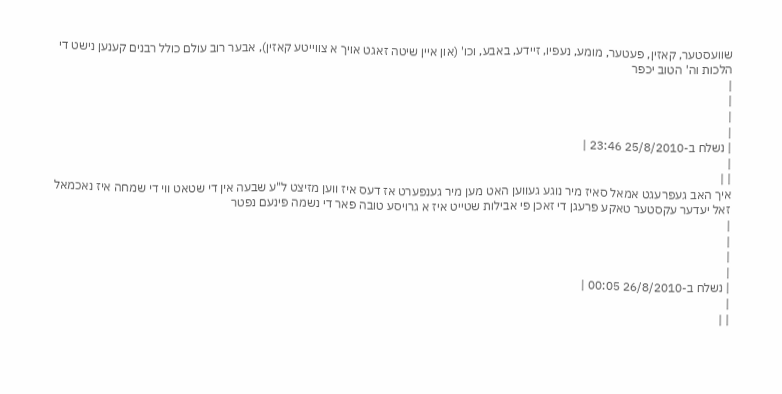שוועסטער, קאזין, פעטער, מומע, נעפיו, זיידע, באבע, וכו' (און איין שיטה זאגט אויך א צווייטע קאזין), אבער רוב עולם כולל רבנים קענען נישט די הלכות וה' הטוב יכפר
|
|
|
|
| נשלח ב-25/8/2010 23:46 |
|
| |
איך האב געפרעגט אמאל סאיז מיר נוגע געווען האט מען מיר גענפערט אז דעס איז ווען מזיצט ל"ע שבעה אין די שטאט ווי די שמחה איז נאכמאל זאל יעדער עקסטער טאקע פרעגן די זאכן פי אבילות שטייט איז א גרויסע טובה פאר די נשמה פינעם נפטר
|
|
|
|
| נשלח ב-26/8/2010 00:05 |
|
| |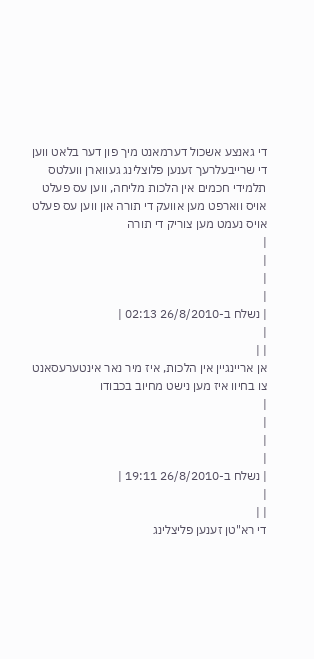די גאנצע אשכול דערמאנט מיך פון דער בלאט ווען די שרייבעלרעך זענען פלוצלינג געווארן וועלטס תלמידי חכמים אין הלכות מליחה, ווען עס פעלט אויס ווארפט מען אוועק די תורה און ווען עס פעלט אויס נעמט מען צוריק די תורה
|
|
|
|
| נשלח ב-26/8/2010 02:13 |
|
| |
אן אריינגיין אין הלכות, איז מיר נאר אינטערעסאנט צו בחיוו איז מען נישט מחיוב בכבודו
|
|
|
|
| נשלח ב-26/8/2010 19:11 |
|
| |
די רא"טן זענען פליצלינג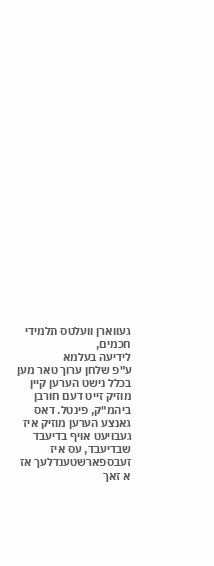געווארן וועלטס תלמידי חכמים,
לידיעה בעלמא
ע"פ שלחן ערוך טאר מען בכלל נישט הערען קיין מוזיק זייט דעם חורבן ביהמ"ק, פינטל. דאס גאנצע הערען מוזיק איז געבויעט אויף בדיעבד שבדיעבד, עס איז זעבספארשטענדלעך אז א זאך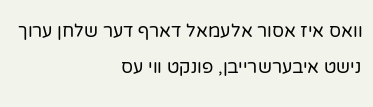וואס איז אסור אלעמאל דארף דער שלחן ערוך נישט איבערשרייבן, פונקט ווי עס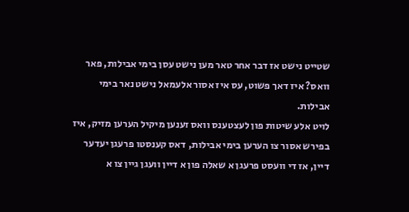שטייט נישט אז דבר אחר טאר מען נישט עסן בימי אבילות, פאר וואס? איז דאך פשוט, עס איז אסור אלעמאל נישט נאר בימי אבילות.
לויט אלע שיטות פון לעצטענס וואס זענען מיקיל הערען מזיק, איז בפירש אסור צו הערען בימי אבילות, דאס קענסטו פרעגן יעדער דיין, אז די וועסט פרעגן א שאלה פון א דיין וועגן גיין צו א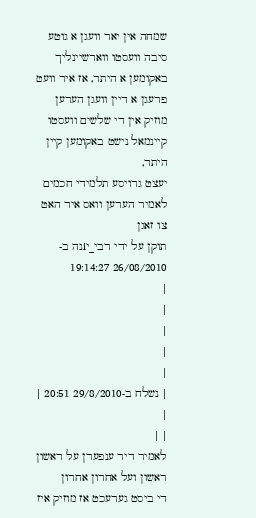שמחה אין יאר וועגן א גוטע סיבה וועסטו ווארשיינליך באקומען א היתר, אז איר וועט פרעגן א דיין וועגן הערען מוזיק אין די שלשים וועסטו קיינמאל נישט באקומען קיין היתר,
יעצט גרויסע תלמידי חכמים לאמיר הערען וואס איר האט צו זאגן
תוקן על ידי רבי_יiנה ב- 26/08/2010 19:14:27
|
|
|
|
|
| נשלח ב-29/8/2010 20:51 |
|
| |
לאמיר דיר ענפערן על ראשון ראשון ועל אחרון אחרון
די ביסט גערעכט אז מוזיק איז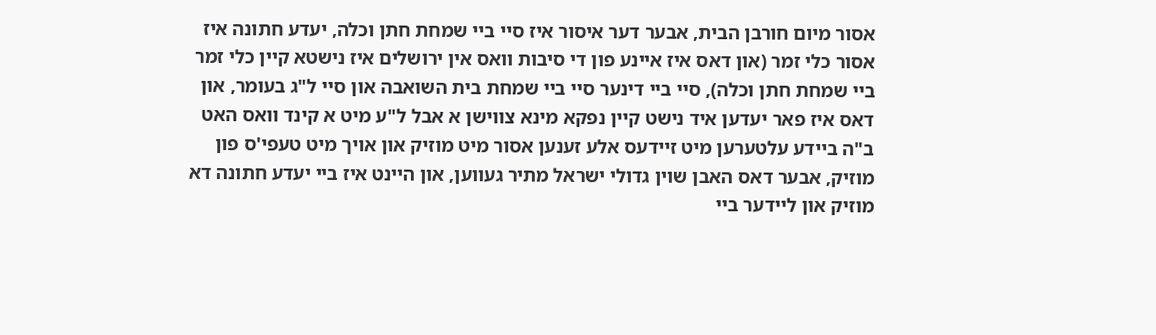אסור מיום חורבן הבית, אבער דער איסור איז סיי ביי שמחת חתן וכלה, יעדע חתונה איז אסור כלי זמר (און דאס איז איינע פון די סיבות וואס אין ירושלים איז נישטא קיין כלי זמר ביי שמחת חתן וכלה), סיי ביי דינער סיי ביי שמחת בית השואבה און סיי ל"ג בעומר, און דאס איז פאר יעדען איד נישט קיין נפקא מינא צווישן א אבל ל"ע מיט א קינד וואס האט ב"ה ביידע עלטערען מיט זיידעס אלע זענען אסור מיט מוזיק און אויך מיט טעפי'ס פון מוזיק, אבער דאס האבן שוין גדולי ישראל מתיר געווען, און היינט איז ביי יעדע חתונה דא מוזיק און ליידער ביי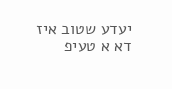יעדע שטוב איז דא א טעיפ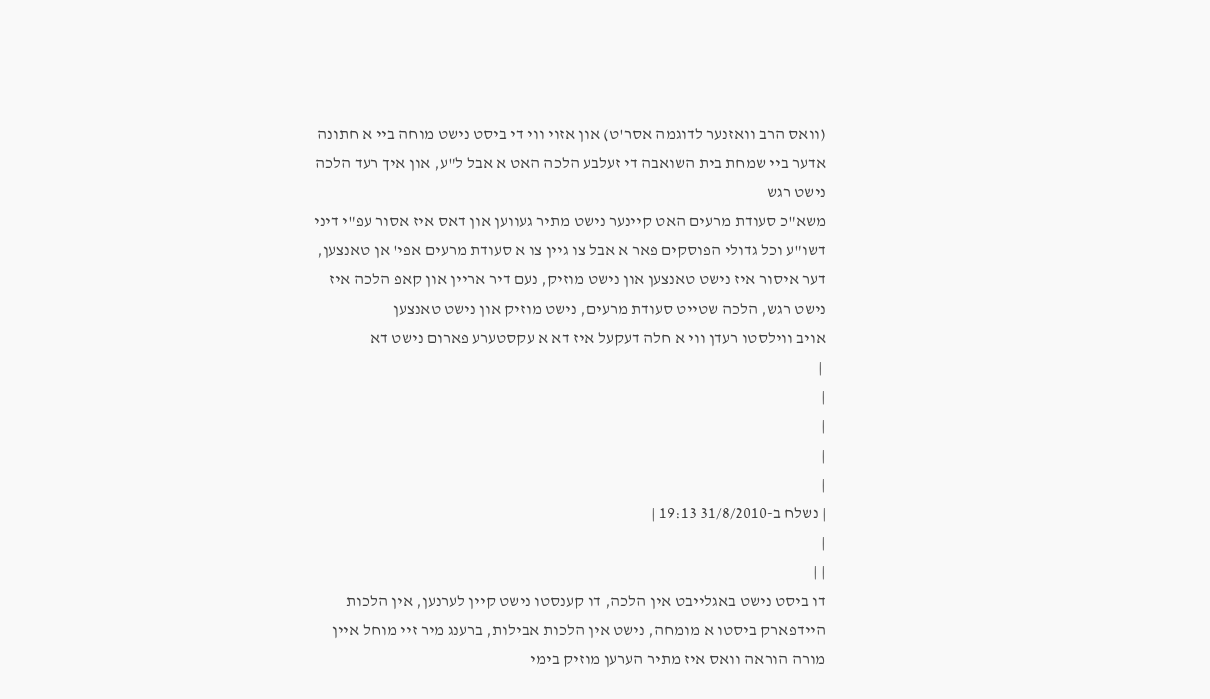(וואס הרב וואזנער לדוגמה אסר'ט) און אזוי ווי די ביסט נישט מוחה ביי א חתונה אדער ביי שמחת בית השואבה די זעלבע הלכה האט א אבל ל"ע, און איך רעד הלכה נישט רגש
משא"כ סעודת מרעים האט קיינער נישט מתיר געווען און דאס איז אסור עפ"י דיני דשו"ע וכל גדולי הפוסקים פאר א אבל צו גיין צו א סעודת מרעים אפי' אן טאנצען, דער איסור איז נישט טאנצען און נישט מוזיק, נעם דיר אריין און קאפ הלכה איז נישט רגש, הלכה שטייט סעודת מרעים, נישט מוזיק און נישט טאנצען
אויב ווילסטו רעדן ווי א חלה דעקעל איז דא א עקסטערע פארום נישט דא
 |
|
|
|
|
| נשלח ב-31/8/2010 19:13 |
|
| |
דו ביסט נישט באגלייבט אין הלכה, דו קענסטו נישט קיין לערנען, אין הלכות היידפארק ביסטו א מומחה, נישט אין הלכות אבילות, ברענג מיר זיי מוחל איין מורה הוראה וואס איז מתיר הערען מוזיק בימי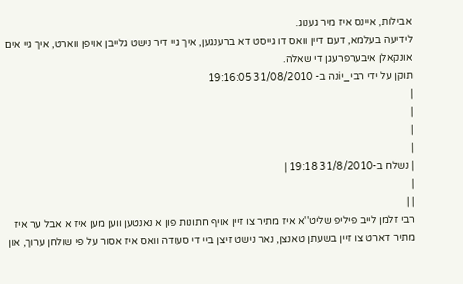אבילות, איינס איז מיר גענוג.
לידיעה בעלמא, דעם דיין וואס דו גייסט דא ברענגען, איך גיי דיר נישט גלייבן אויפן ווארט, איך גיי אים אונקאלן איבערפרעגן די שאלה.
תוקן על ידי רבי_יiנה ב- 31/08/2010 19:16:05
|
|
|
|
| נשלח ב-31/8/2010 19:18 |
|
| |
רבי זלמן לייב פיליפ שליט''א איז מתיר צו זיין אויף חתונות פון א נאנטען ווען מען איז א אבל ער איז מתיר דארט צו זיין בשעתן טאנצן, נאר נישט זיצן ביי די סעודה וואס איז אסור על פי שולחן ערוך, און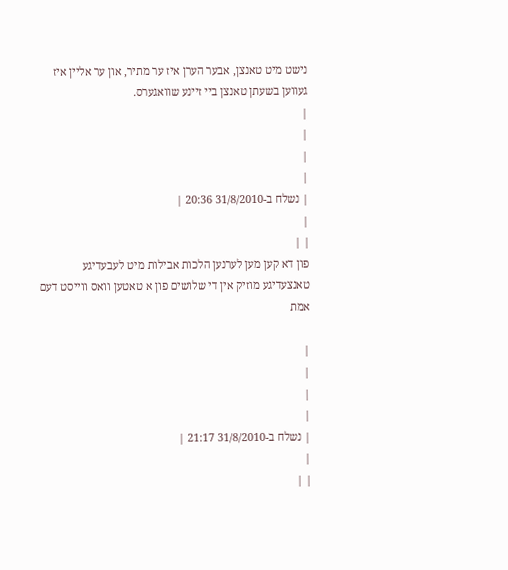נישט מיט טאנצן, אבער הערן איז ער מתיר, און ער אליין איז געווען בשעתן טאנצן ביי זיינע שוואגערס.
|
|
|
|
| נשלח ב-31/8/2010 20:36 |
|
| |
פון דא קען מען לערנען הלכות אבילות מיט לעבעדיגע טאנצעדיגע מוזיק אין די שלושים פון א טאטען וואס ווייסט דעם אמת

|
|
|
|
| נשלח ב-31/8/2010 21:17 |
|
| |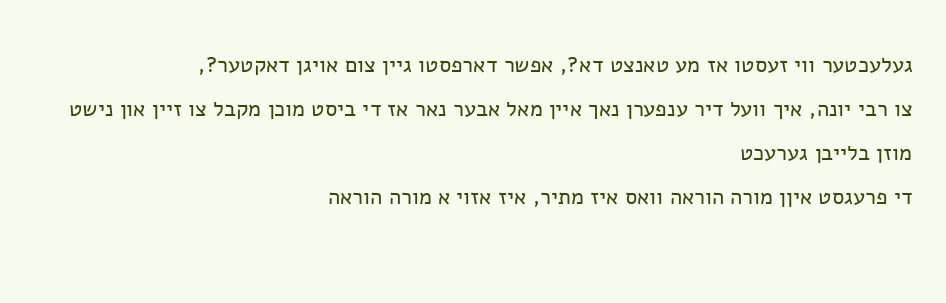געלעכטער ווי זעסטו אז מע טאנצט דא?, אפשר דארפסטו גיין צום אויגן דאקטער?,
צו רבי יונה, איך וועל דיר ענפערן נאך איין מאל אבער נאר אז די ביסט מוכן מקבל צו זיין און נישט מוזן בלייבן גערעכט
די פרעגסט איןן מורה הוראה וואס איז מתיר, איז אזוי א מורה הוראה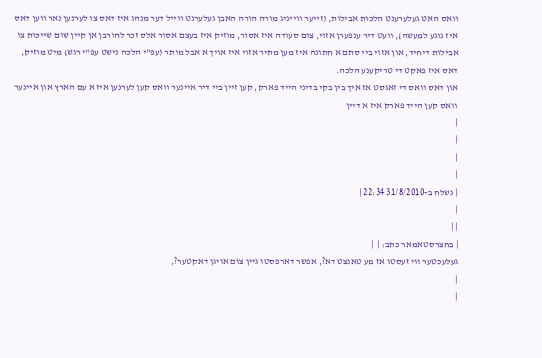וואס האט געלערענט הלכות אבילות, (זייער ווייניג מורה הורה האבן געלערנט ווייל דער מנהג איז דאס צו לערנען נאר ווען דאס איז נוגע למעשה), וועט דיר ענפערן אזוי, צום סעודה איז אסור, מוזיק איז בעצם אסור אלס זכר לחורבן אן קיין שום שייכות צו אבילות דיחיד, און אזוי ביי סתם א חתונה איז מען מתיר אזוי איז אויך א אבל מותר (עפ"י הלכה נישט עפ"י רגש) מיט מוזיק, דאס איז פאקט די טריקענע הלכה.
און דאס וואס די זאגסט אז איך בין בקי בדיני הייד פארק, קען זיין ביי דיר איינער וואס קען לערנען איז א עם הארץ און איינער וואס קען הייד פארק איז א דיין
|
|
|
|
| נשלח ב-31/8/2010 22:34 |
|
| |
| בחצרסטאמאר כתב: |  |
געלעכטער ווי זעסטו אז מע טאנצט דא?, אפשר דארפסטו גיין צום אויגן דאקטער?,
|
|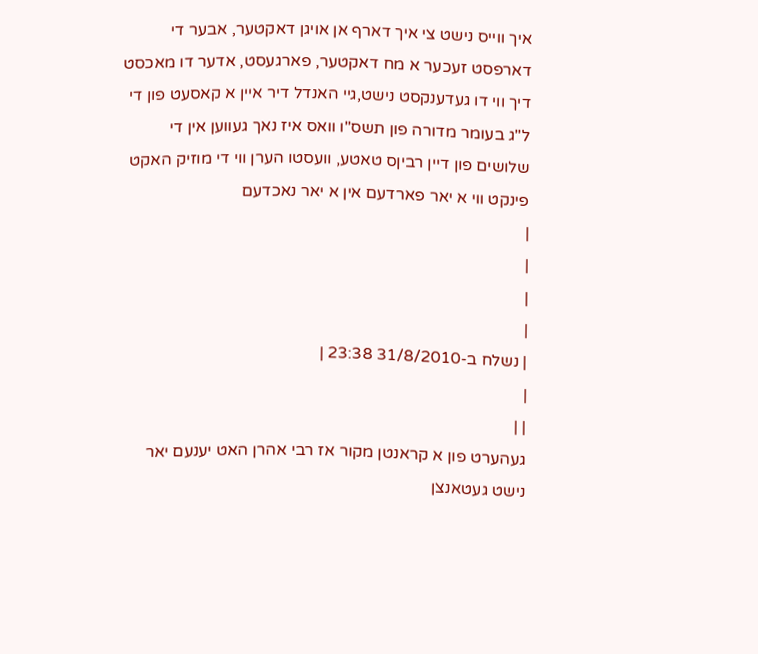איך ווייס נישט צי איך דארף אן אויגן דאקטער, אבער די דארפסט זעכער א מח דאקטער, פארגעסט, אדער דו מאכסט דיך ווי דו געדענקסט נישט,גיי האנדל דיר איין א קאסעט פון די ל"ג בעומר מדורה פון תשס"ו וואס איז נאך געווען אין די שלושים פון דיין רביןס טאטע, וועסטו הערן ווי די מוזיק האקט פינקט ווי א יאר פארדעם אין א יאר נאכדעם
|
|
|
|
| נשלח ב-31/8/2010 23:38 |
|
| |
געהערט פון א קראנטן מקור אז רבי אהרן האט יענעם יאר נישט געטאנצן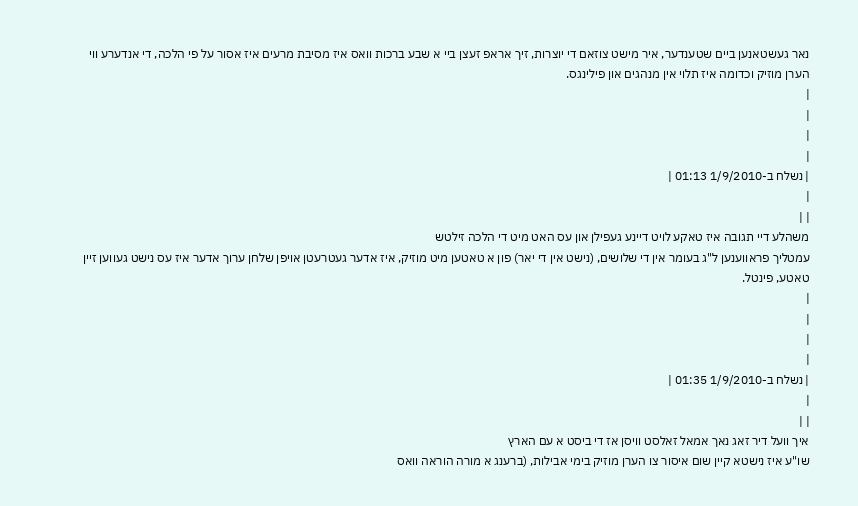נאר געשטאנען ביים שטענדער, איר מישט צוזאם די יוצרות, זיך אראפ זעצן ביי א שבע ברכות וואס איז מסיבת מרעים איז אסור על פי הלכה, די אנדערע ווי הערן מוזיק וכדומה איז תלוי אין מנהגים און פילינגס.
|
|
|
|
| נשלח ב-1/9/2010 01:13 |
|
| |
משהלע דיי תגובה איז טאקע לויט דיינע געפילן און עס האט מיט די הלכה זילטש
עמטליך פראווענען ל"ג בעומר אין די שלושים, (נישט אין די יאר) פון א טאטען מיט מוזיק, איז אדער געטרעטן אויפן שלחן ערוך אדער איז עס נישט געווען זיין טאטע, פינטל.
|
|
|
|
| נשלח ב-1/9/2010 01:35 |
|
| |
איך וועל דיר זאג נאך אמאל זאלסט וויסן אז די ביסט א עם הארץ
שו"ע איז נישטא קיין שום איסור צו הערן מוזיק בימי אבילות, (ברענג א מורה הוראה וואס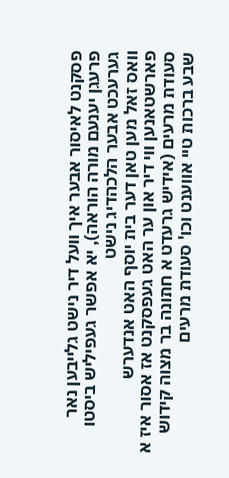פסקנט לאיסור אבער איך וועל דיר נישט גלייבען נאר פרעגן יענעם מורה הוראה), יא אפשר געפיליש ביסטו גערעכט אבער הלכהדיג נישט
וואס זאל מען טאן דער בית יוסף האט אנדערש פארשטאנען ווי דיר און ער האט געפסקנט אז אסור איז א סעודת מרעים (אידיש גרעדט א חתונה בר מצוה קידוש שבע ברכות טיי אווענט וכו' סעודת מרעים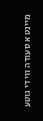מיינט א סעודה ווי די גוטע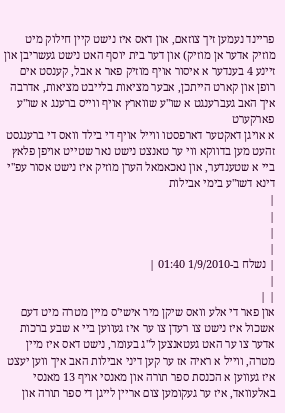פריינד נעמען זיך צוזאם, און דאס איז נישט קיין חילוק מיט מוזיק אדער אן מוזיק) און דער בית יוסף האט נישט געשריבן און זיינע 4 בענדער א איסור אויף מוזיק פאר א אבל, קענסט אים רופן און קארט הייתכן, אבער מציאות בלייבט מציאות, אדרבה איך האב געברענגט א שו"ע שווארץ אויף ווייס ברענג א שו"ע פארקערט
א אויגן דאקטער דארפסטו ווייל אויף די בילד וואס די ברענגסט זהעט מען בדווקא ווי ער טאנצט נישט נאר שטייט אויפן פלאץ ביי א שטענדער, און נאכאמאל הערן מוזיק איז נישט אסור עפ"י דינא דשו"ע בימי אבילות
|
|
|
|
| נשלח ב-1/9/2010 01:40 |
|
| |
און פאר די אלע וואס שיקן מיר אישי'ס מיין מטרה מיט דעם אשכול איז נישט צו רעדן צו ער איז געווען ביי א שבע ברכות אדער צו ער האט געטאנצען ל"ג בעומר, נישט דאס איז מיין מטרה, ווייל א ראיה אז ער קען דיני אבילות האב איך ווען יעצט איז געווען א הכנסת ספר תורה און מאנסי אויף 13 מאנסי באלעוואד, איז ער געקומען צום אריין לייגן די ספר תורה און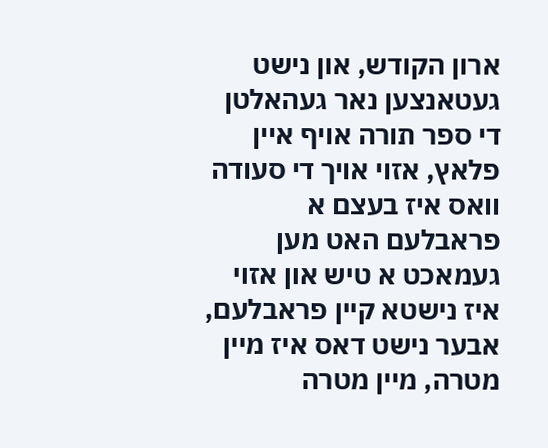ארון הקודש, און נישט געטאנצען נאר געהאלטן די ספר תורה אויף איין פלאץ, אזוי אויך די סעודה וואס איז בעצם א פראבלעם האט מען געמאכט א טיש און אזוי איז נישטא קיין פראבלעם,
אבער נישט דאס איז מיין מטרה, מיין מטרה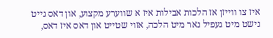איז צו ווייזן אז הלכות אבילות איז א שווערע מקצוע, און דאס גייט נישט מיט געפיל נאר מיט הלכה, אזוי שטייט און דאס איז דאס,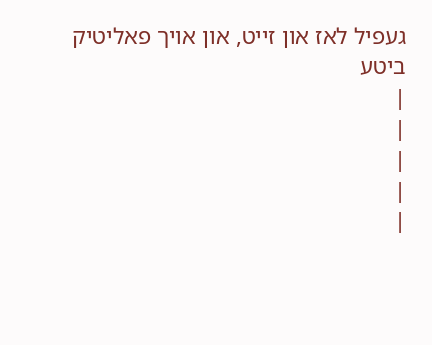געפיל לאז און זייט, און אויך פאליטיק ביטע
|
|
|
|
|